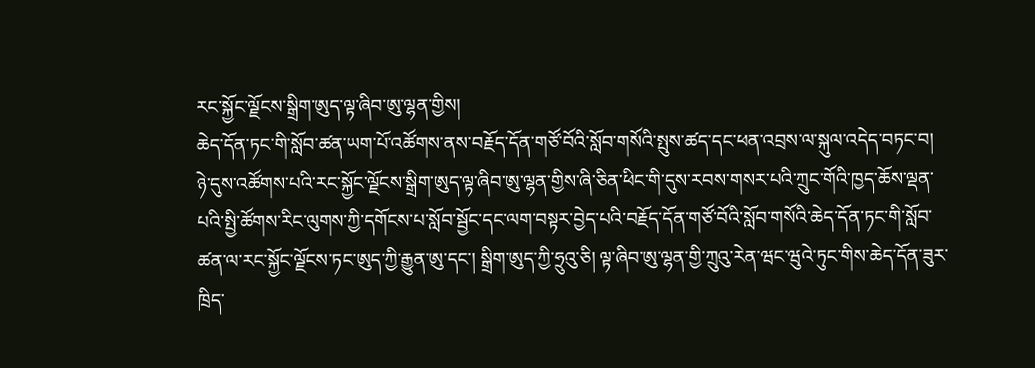རང་སྐྱོང་ལྗོངས་སྒྲིག་ཨུད་ལྟ་ཞིབ་ཨུ་ལྷན་གྱིས།
ཆེད་དོན་ཏང་གི་སློབ་ཚན་ཡག་པོ་འཚོགས་ནས་བརྗོད་དོན་གཙོ་བོའི་སློབ་གསོའི་སྤུས་ཚད་དང་ཕན་འབྲས་ལ་སྐུལ་འདེད་བཏང་བ།
ཉེ་དུས་འཚོགས་པའི་རང་སྐྱོང་ལྗོངས་སྒྲིག་ཨུད་ལྟ་ཞིབ་ཨུ་ལྷན་གྱིས་ཞི་ཅིན་ཕིང་གི་དུས་རབས་གསར་པའི་ཀྲུང་གོའི་ཁྱད་ཆོས་ལྡན་པའི་སྤྱི་ཚོགས་རིང་ལུགས་ཀྱི་དགོངས་པ་སློབ་སྦྱོང་དང་ལག་བསྟར་བྱེད་པའི་བརྗོད་དོན་གཙོ་བོའི་སློབ་གསོའི་ཆེད་དོན་ཏང་གི་སློབ་ཚན་ལ་རང་སྐྱོང་ལྗོངས་ཏང་ཨུད་ཀྱི་རྒྱུན་ཨུ་དང་། སྒྲིག་ཨུད་ཀྱི་ཧྲུའུ་ཅི། ལྟ་ཞིབ་ཨུ་ལྷན་གྱི་ཀྲུའུ་རེན་ཝང་ཝུའེ་ཏུང་གིས་ཆེད་དོན་ཟུར་ཁྲིད་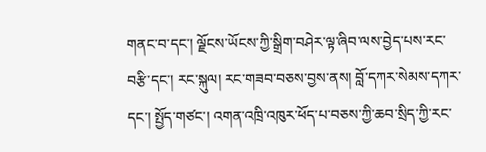གནང་བ་དང་། ལྗོངས་ཡོངས་ཀྱི་སྒྲིག་བཤེར་ལྟ་ཞིབ་ལས་བྱེད་པས་རང་བརྩི་དང་། རང་སྐུལ། རང་གཟབ་བཅས་བྱས་ནས། བློ་དཀར་སེམས་དཀར་དང་། སྤྱོད་གཙང་། འགན་འཁྲི་འཁུར་ཕོད་པ་བཅས་ཀྱི་ཆབ་སྲིད་ཀྱི་རང་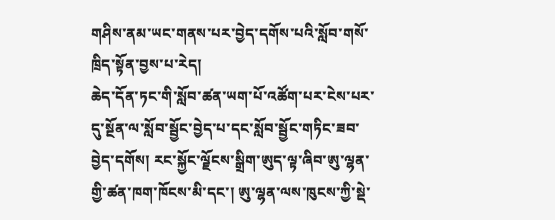གཤིས་ནམ་ཡང་གནས་པར་བྱེད་དགོས་པའི་སློབ་གསོ་ཁྲིད་སྟོན་བྱས་པ་རེད།
ཆེད་དོན་ཏང་གི་སློབ་ཚན་ཡག་པོ་འཚོག་པར་ངེས་པར་དུ་སྔོན་ལ་སློབ་སྦྱོང་བྱེད་པ་དང་སློབ་སྦྱོང་གཏིང་ཟབ་བྱེད་དགོས། རང་སྐྱོང་ལྗོངས་སྒྲིག་ཨུད་ལྟ་ཞིབ་ཨུ་ལྷན་གྱི་ཚན་ཁག་ཁོངས་མི་དང་། ཨུ་ལྷན་ལས་ཁུངས་ཀྱི་སྡེ་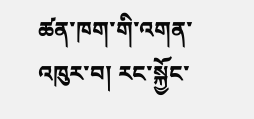ཚན་ཁག་གི་འགན་འཁུར་བ། རང་སྐྱོང་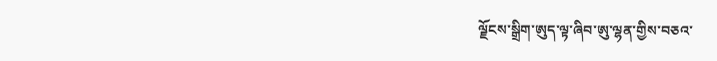ལྗོངས་སྒྲིག་ཨུད་ལྟ་ཞིབ་ཨུ་ལྷན་གྱིས་བཅའ་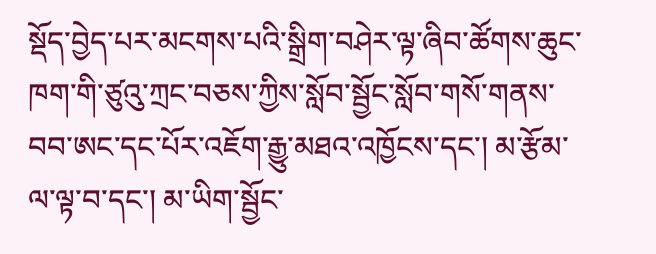སྡོད་བྱེད་པར་མངགས་པའི་སྒྲིག་བཤེར་ལྟ་ཞིབ་ཚོགས་ཆུང་ཁག་གི་ཙུའུ་ཀྲང་བཅས་ཀྱིས་སློབ་སྦྱོང་སློབ་གསོ་གནས་བབ་ཨང་དང་པོར་འཇོག་རྒྱུ་མཐའ་འཁྱོངས་དང་། མ་རྩོམ་ལ་ལྟ་བ་དང་། མ་ཡིག་སྦྱོང་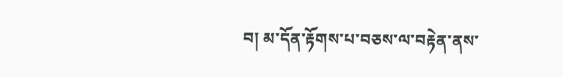བ། མ་དོན་རྟོགས་པ་བཅས་ལ་བརྟེན་ནས་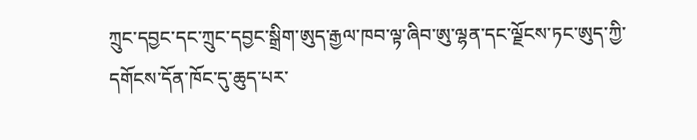ཀྲུང་དབྱང་དང་ཀྲུང་དབྱང་སྒྲིག་ཨུད་རྒྱལ་ཁབ་ལྟ་ཞིབ་ཨུ་ལྷན་དང་ལྗོངས་ཏང་ཨུད་ཀྱི་དགོངས་དོན་ཁོང་དུ་ཆུད་པར་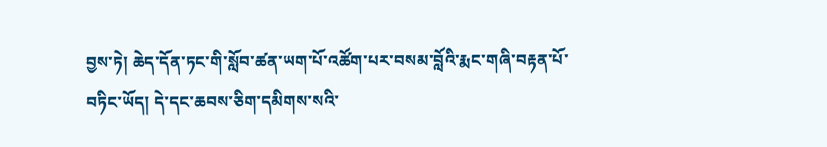བྱས་ཏེ། ཆེད་དོན་ཏང་གི་སློབ་ཚན་ཡག་པོ་འཚོག་པར་བསམ་བློའི་རྨང་གཞི་བརྟན་པོ་བཏིང་ཡོད། དེ་དང་ཆབས་ཅིག་དམིགས་སའི་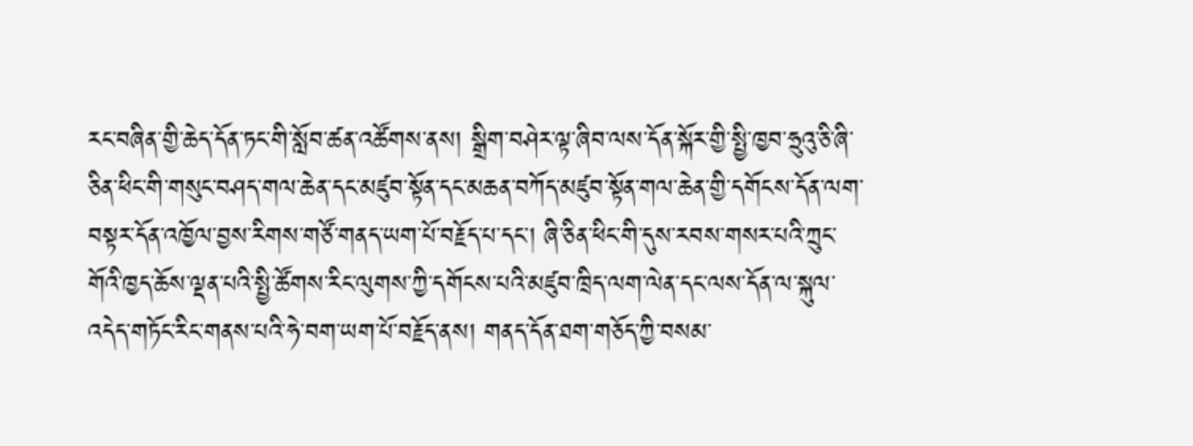རང་བཞིན་གྱི་ཆེད་དོན་ཏང་གི་སློབ་ཚན་འཚོགས་ནས། སྒྲིག་བཤེར་ལྟ་ཞིབ་ལས་དོན་སྐོར་གྱི་སྤྱི་ཁྱབ་ཧྲུའུ་ཅི་ཞི་ཅིན་ཕིང་གི་གསུང་བཤད་གལ་ཆེན་དང་མཛུབ་སྟོན་དང་མཆན་བཀོད་མཛུབ་སྟོན་གལ་ཆེན་གྱི་དགོངས་དོན་ལག་བསྟར་དོན་འཁྱོལ་བྱས་རིགས་གཙོ་གནད་ཡག་པོ་བརྗོད་པ་དང་། ཞི་ཅིན་ཕིང་གི་དུས་རབས་གསར་པའི་ཀྲུང་གོའི་ཁྱད་ཆོས་ལྡན་པའི་སྤྱི་ཚོགས་རིང་ལུགས་ཀྱི་དགོངས་པའི་མཛུབ་ཁྲིད་ལག་ལེན་དང་ལས་དོན་ལ་སྐུལ་འདེད་གཏོང་རིང་གནས་པའི་ཧེ་བག་ཡག་པོ་བརྗོད་ནས། གནད་དོན་ཐག་གཅོད་ཀྱི་བསམ་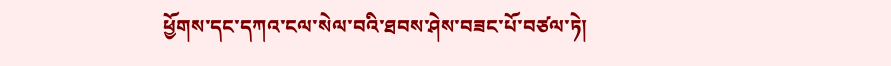ཕྱོགས་དང་དཀའ་ངལ་སེལ་བའི་ཐབས་ཤེས་བཟང་པོ་བཙལ་ཏེ།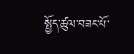སྤྱོད་ཚུལ་བཟང་པོ་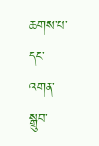ཆགས་པ་དང་འགན་སྒྲུབ་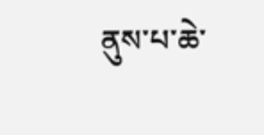ནུས་པ་ཆེ་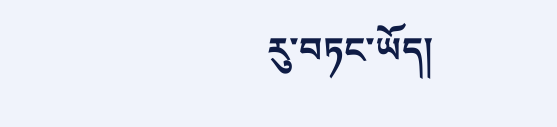རུ་བཏང་ཡོད།